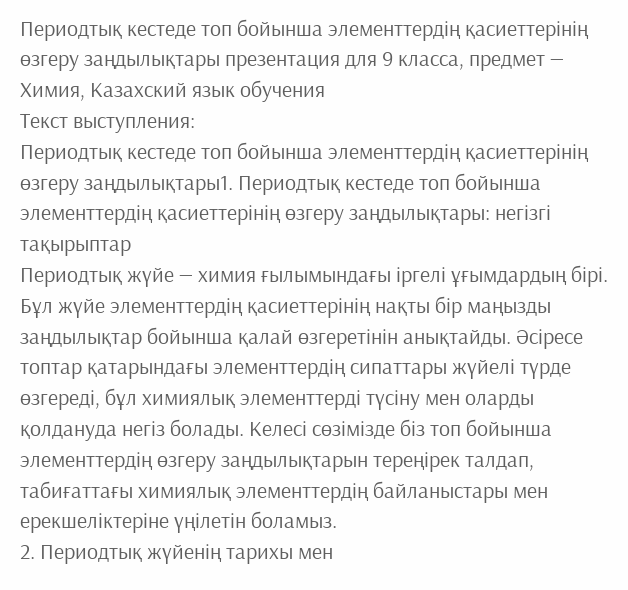Периодтық кестеде топ бойынша элементтердің қасиеттерінің өзгеру заңдылықтары презентация для 9 класса, предмет — Химия, Казахский язык обучения
Текст выступления:
Периодтық кестеде топ бойынша элементтердің қасиеттерінің өзгеру заңдылықтары1. Периодтық кестеде топ бойынша элементтердің қасиеттерінің өзгеру заңдылықтары: негізгі тақырыптар
Периодтық жүйе — химия ғылымындағы іргелі ұғымдардың бірі. Бұл жүйе элементтердің қасиеттерінің нақты бір маңызды заңдылықтар бойынша қалай өзгеретінін анықтайды. Әсіресе топтар қатарындағы элементтердің сипаттары жүйелі түрде өзгереді, бұл химиялық элементтерді түсіну мен оларды қолдануда негіз болады. Келесі сөзімізде біз топ бойынша элементтердің өзгеру заңдылықтарын тереңірек талдап, табиғаттағы химиялық элементтердің байланыстары мен ерекшеліктеріне үңілетін боламыз.
2. Периодтық жүйенің тарихы мен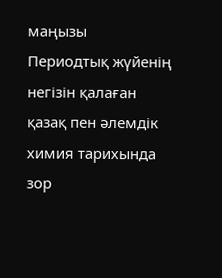маңызы
Периодтық жүйенің негізін қалаған қазақ пен әлемдік химия тарихында зор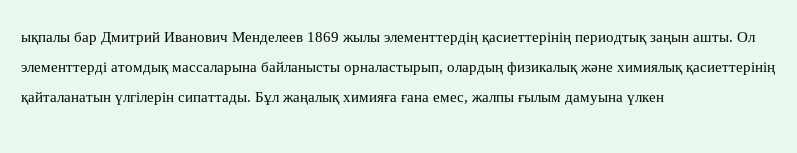ықпалы бар Дмитрий Иванович Менделеев 1869 жылы элементтердің қасиеттерінің периодтық заңын ашты. Ол элементтерді атомдық массаларына байланысты орналастырып, олардың физикалық және химиялық қасиеттерінің қайталанатын үлгілерін сипаттады. Бұл жаңалық химияға ғана емес, жалпы ғылым дамуына үлкен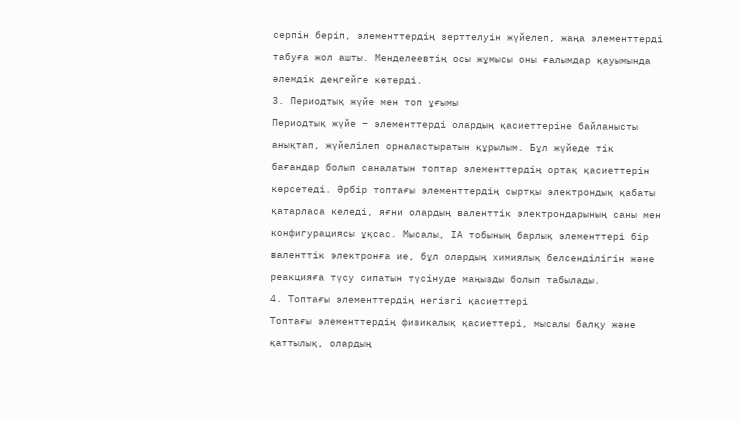серпін беріп, элементтердің зерттелуін жүйелеп, жаңа элементтерді табуға жол ашты. Менделеевтің осы жұмысы оны ғалымдар қауымында әлемдік деңгейге көтерді.
3. Периодтық жүйе мен топ ұғымы
Периодтық жүйе – элементтерді олардың қасиеттеріне байланысты анықтап, жүйелілеп орналастыратын құрылым. Бұл жүйеде тік бағандар болып саналатын топтар элементтердің ортақ қасиеттерін көрсетеді. Әрбір топтағы элементтердің сыртқы электрондық қабаты қатарласа келеді, яғни олардың валенттік электрондарының саны мен конфигурациясы ұқсас. Мысалы, ІА тобының барлық элементтері бір валенттік электронға ие, бұл олардың химиялық белсенділігін және реакцияға түсу сипатын түсінуде маңызды болып табылады.
4. Топтағы элементтердің негізгі қасиеттері
Топтағы элементтердің физикалық қасиеттері, мысалы балқу және қаттылық, олардың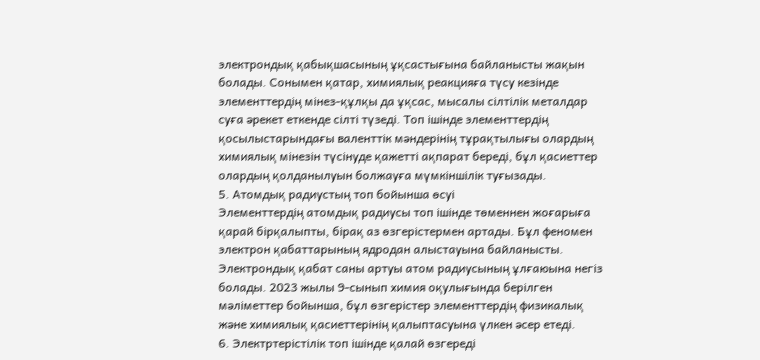электрондық қабықшасының ұқсастығына байланысты жақын болады. Сонымен қатар, химиялық реакцияға түсу кезінде элементтердің мінез-құлқы да ұқсас, мысалы сілтілік металдар суға әрекет еткенде сілті түзеді. Топ ішінде элементтердің қосылыстарындағы валенттік мәндерінің тұрақтылығы олардың химиялық мінезін түсінуде қажетті ақпарат береді, бұл қасиеттер олардың қолданылуын болжауға мүмкіншілік туғызады.
5. Атомдық радиустың топ бойынша өсуі
Элементтердің атомдық радиусы топ ішінде төменнен жоғарыға қарай бірқалыпты, бірақ аз өзгерістермен артады. Бұл феномен электрон қабаттарының ядродан алыстауына байланысты. Электрондық қабат саны артуы атом радиусының ұлғаюына негіз болады. 2023 жылы 9-сынып химия оқулығында берілген мәліметтер бойынша, бұл өзгерістер элементтердің физикалық және химиялық қасиеттерінің қалыптасуына үлкен әсер етеді.
6. Электртерістілік топ ішінде қалай өзгереді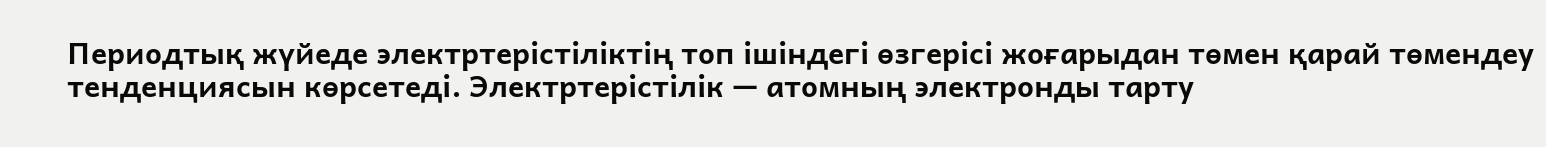Периодтық жүйеде электртерістіліктің топ ішіндегі өзгерісі жоғарыдан төмен қарай төмендеу тенденциясын көрсетеді. Электртерістілік — атомның электронды тарту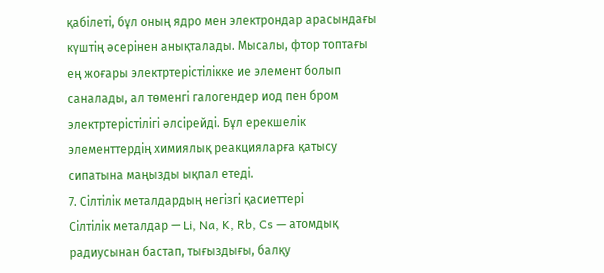қабілеті, бұл оның ядро мен электрондар арасындағы күштің әсерінен анықталады. Мысалы, фтор топтағы ең жоғары электртерістілікке ие элемент болып саналады, ал төменгі галогендер иод пен бром электртерістілігі әлсірейді. Бұл ерекшелік элементтердің химиялық реакцияларға қатысу сипатына маңызды ықпал етеді.
7. Сілтілік металдардың негізгі қасиеттері
Сілтілік металдар — Li, Na, K, Rb, Cs — атомдық радиусынан бастап, тығыздығы, балқу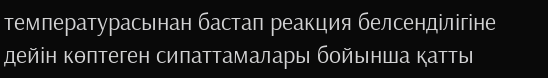температурасынан бастап реакция белсенділігіне дейін көптеген сипаттамалары бойынша қатты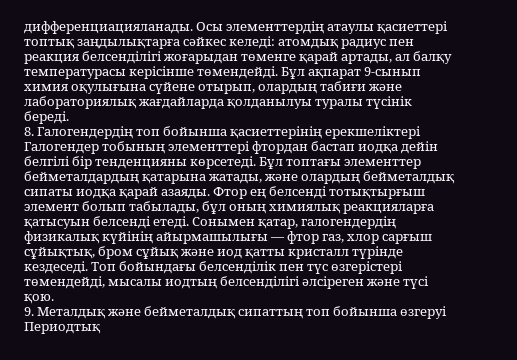дифференциацияланады. Осы элементтердің атаулы қасиеттері топтық заңдылықтарға сәйкес келеді: атомдық радиус пен реакция белсенділігі жоғарыдан төменге қарай артады, ал балқу температурасы керісінше төмендейді. Бұл ақпарат 9-сынып химия оқулығына сүйене отырып, олардың табиғи және лабораториялық жағдайларда қолданылуы туралы түсінік береді.
8. Галогендердің топ бойынша қасиеттерінің ерекшеліктері
Галогендер тобының элементтері фтордан бастап иодқа дейін белгілі бір тенденцияны көрсетеді. Бұл топтағы элементтер бейметалдардың қатарына жатады, және олардың бейметалдық сипаты иодқа қарай азаяды. Фтор ең белсенді тотықтырғыш элемент болып табылады, бұл оның химиялық реакцияларға қатысуын белсенді етеді. Сонымен қатар, галогендердің физикалық күйінің айырмашылығы — фтор газ, хлор сарғыш сұйықтық, бром сұйық және иод қатты кристалл түрінде кездеседі. Топ бойындағы белсенділік пен түс өзгерістері төмендейді, мысалы иодтың белсенділігі әлсіреген және түсі қою.
9. Металдық және бейметалдық сипаттың топ бойынша өзгеруі
Периодтық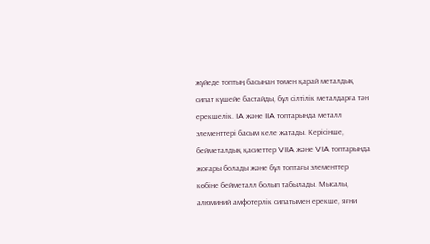жүйеде топтың басынан төмен қарай металдық сипат күшейе бастайды, бұл сілтілік металдарға тән ерекшелік. IA және IIA топтарында металл элементтері басым келе жатады. Керісінше, бейметалдық қасиеттер VIIA және VIA топтарында жоғары болады және бұл топтағы элементтер көбіне бейметалл болып табылады. Мысалы, алюминий амфотерлік сипатымен ерекше, яғни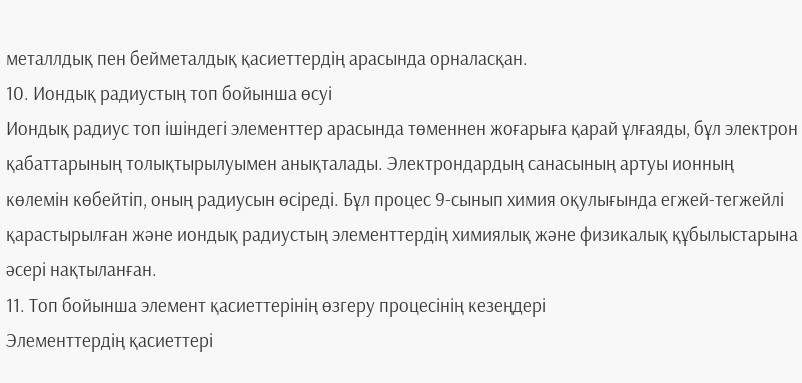металлдық пен бейметалдық қасиеттердің арасында орналасқан.
10. Иондық радиустың топ бойынша өсуі
Иондық радиус топ ішіндегі элементтер арасында төменнен жоғарыға қарай ұлғаяды, бұл электрон қабаттарының толықтырылуымен анықталады. Электрондардың санасының артуы ионның көлемін көбейтіп, оның радиусын өсіреді. Бұл процес 9-сынып химия оқулығында егжей-тегжейлі қарастырылған және иондық радиустың элементтердің химиялық және физикалық құбылыстарына әсері нақтыланған.
11. Топ бойынша элемент қасиеттерінің өзгеру процесінің кезеңдері
Элементтердің қасиеттері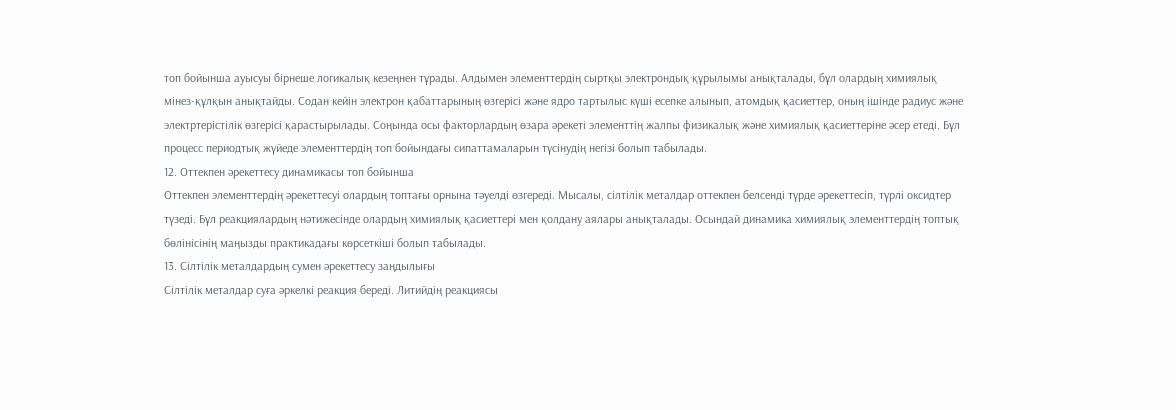топ бойынша ауысуы бірнеше логикалық кезеңнен тұрады. Алдымен элементтердің сыртқы электрондық құрылымы анықталады, бұл олардың химиялық мінез-құлқын анықтайды. Содан кейін электрон қабаттарының өзгерісі және ядро тартылыс күші есепке алынып, атомдық қасиеттер, оның ішінде радиус және электртерістілік өзгерісі қарастырылады. Соңында осы факторлардың өзара әрекеті элементтің жалпы физикалық және химиялық қасиеттеріне әсер етеді. Бұл процесс периодтық жүйеде элементтердің топ бойындағы сипаттамаларын түсінудің негізі болып табылады.
12. Оттекпен әрекеттесу динамикасы топ бойынша
Оттекпен элементтердің әрекеттесуі олардың топтағы орнына тәуелді өзгереді. Мысалы, сілтілік металдар оттекпен белсенді түрде әрекеттесіп, түрлі оксидтер түзеді. Бұл реакциялардың нәтижесінде олардың химиялық қасиеттері мен қолдану аялары анықталады. Осындай динамика химиялық элементтердің топтық бөлінісінің маңызды практикадағы көрсеткіші болып табылады.
13. Сілтілік металдардың сумен әрекеттесу заңдылығы
Сілтілік металдар суға әркелкі реакция береді. Литийдің реакциясы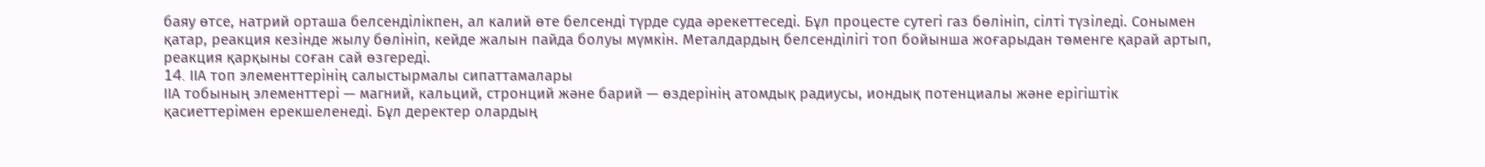баяу өтсе, натрий орташа белсенділікпен, ал калий өте белсенді түрде суда әрекеттеседі. Бұл процесте сутегі газ бөлініп, сілті түзіледі. Сонымен қатар, реакция кезінде жылу бөлініп, кейде жалын пайда болуы мүмкін. Металдардың белсенділігі топ бойынша жоғарыдан төменге қарай артып, реакция қарқыны соған сай өзгереді.
14. IIА топ элементтерінің салыстырмалы сипаттамалары
IIА тобының элементтері — магний, кальций, стронций және барий — өздерінің атомдық радиусы, иондық потенциалы және ерігіштік қасиеттерімен ерекшеленеді. Бұл деректер олардың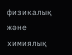физикалық және химиялық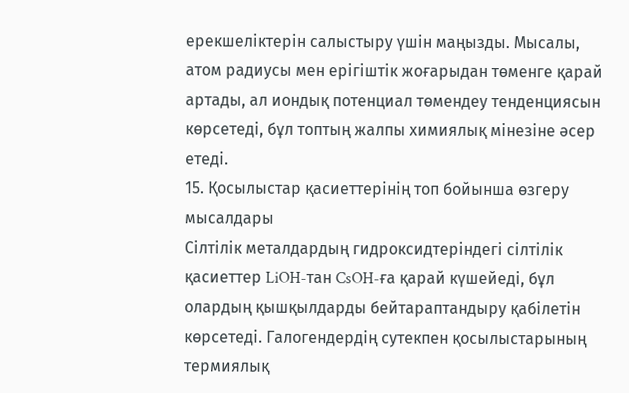ерекшеліктерін салыстыру үшін маңызды. Мысалы, атом радиусы мен ерігіштік жоғарыдан төменге қарай артады, ал иондық потенциал төмендеу тенденциясын көрсетеді, бұл топтың жалпы химиялық мінезіне әсер етеді.
15. Қосылыстар қасиеттерінің топ бойынша өзгеру мысалдары
Сілтілік металдардың гидроксидтеріндегі сілтілік қасиеттер LiOH-тан CsOH-ға қарай күшейеді, бұл олардың қышқылдарды бейтараптандыру қабілетін көрсетеді. Галогендердің сутекпен қосылыстарының термиялық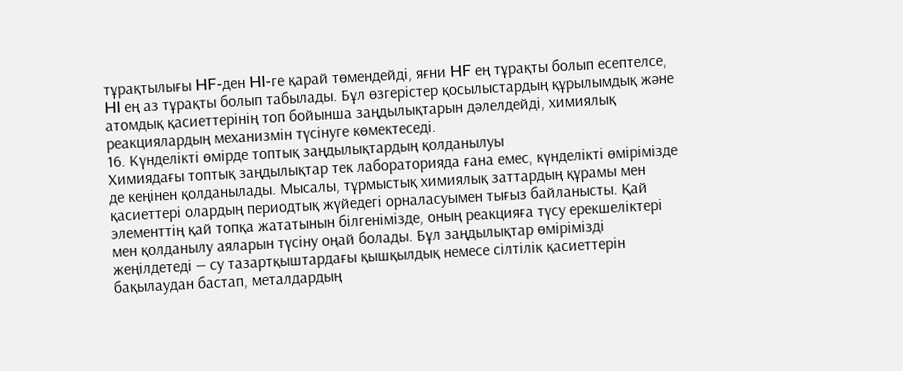тұрақтылығы HF-ден HI-ге қарай төмендейді, яғни HF ең тұрақты болып есептелсе, HI ең аз тұрақты болып табылады. Бұл өзгерістер қосылыстардың құрылымдық және атомдық қасиеттерінің топ бойынша заңдылықтарын дәлелдейді, химиялық реакциялардың механизмін түсінуге көмектеседі.
16. Күнделікті өмірде топтық заңдылықтардың қолданылуы
Химиядағы топтық заңдылықтар тек лабораторияда ғана емес, күнделікті өмірімізде де кеңінен қолданылады. Мысалы, тұрмыстық химиялық заттардың құрамы мен қасиеттері олардың периодтық жүйедегі орналасуымен тығыз байланысты. Қай элементтің қай топқа жататынын білгенімізде, оның реакцияға түсу ерекшеліктері мен қолданылу аяларын түсіну оңай болады. Бұл заңдылықтар өмірімізді жеңілдетеді — су тазартқыштардағы қышқылдық немесе сілтілік қасиеттерін бақылаудан бастап, металдардың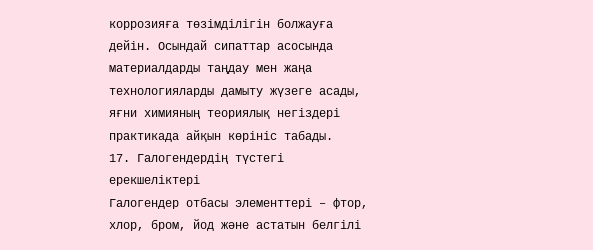коррозияға төзімділігін болжауға дейін. Осындай сипаттар асосында материалдарды таңдау мен жаңа технологияларды дамыту жүзеге асады, яғни химияның теориялық негіздері практикада айқын көрініс табады.
17. Галогендердің түстегі ерекшеліктері
Галогендер отбасы элементтері – фтор, хлор, бром, йод және астатын белгілі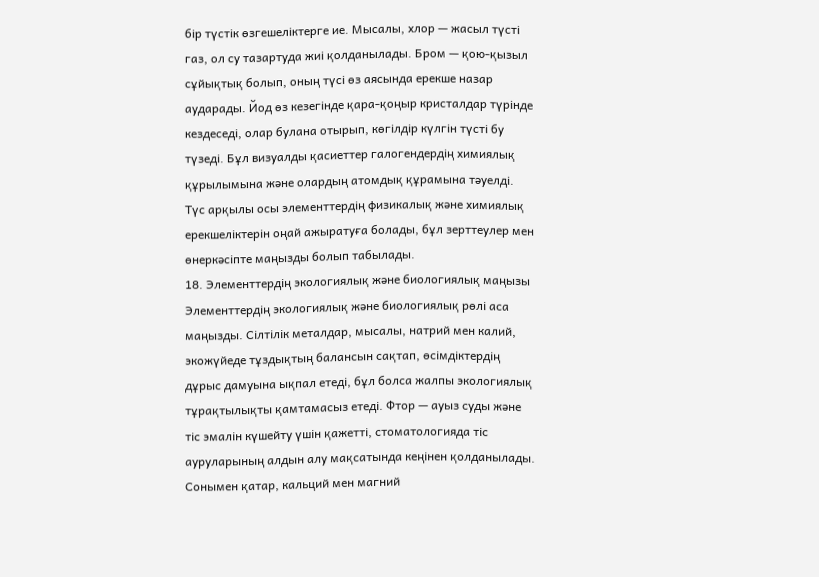бір түстік өзгешеліктерге ие. Мысалы, хлор — жасыл түсті газ, ол су тазартуда жиі қолданылады. Бром — қою-қызыл сұйықтық болып, оның түсі өз аясында ерекше назар аударады. Йод өз кезегінде қара-қоңыр кристалдар түрінде кездеседі, олар булана отырып, көгілдір күлгін түсті бу түзеді. Бұл визуалды қасиеттер галогендердің химиялық құрылымына және олардың атомдық құрамына тәуелді. Түс арқылы осы элементтердің физикалық және химиялық ерекшеліктерін оңай ажыратуға болады, бұл зерттеулер мен өнеркәсіпте маңызды болып табылады.
18. Элементтердің экологиялық және биологиялық маңызы
Элементтердің экологиялық және биологиялық рөлі аса маңызды. Сілтілік металдар, мысалы, натрий мен калий, экожүйеде тұздықтың балансын сақтап, өсімдіктердің дұрыс дамуына ықпал етеді, бұл болса жалпы экологиялық тұрақтылықты қамтамасыз етеді. Фтор — ауыз суды және тіс эмалін күшейту үшін қажетті, стоматологияда тіс ауруларының алдын алу мақсатында кеңінен қолданылады. Сонымен қатар, кальций мен магний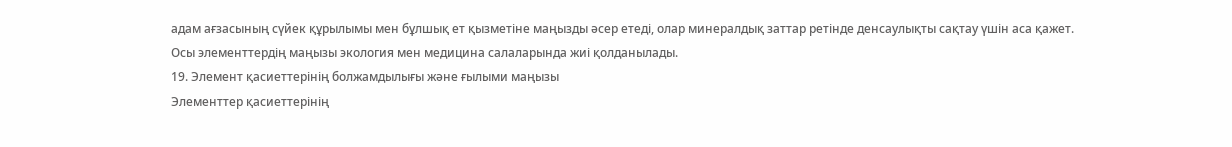адам ағзасының сүйек құрылымы мен бұлшық ет қызметіне маңызды әсер етеді, олар минералдық заттар ретінде денсаулықты сақтау үшін аса қажет. Осы элементтердің маңызы экология мен медицина салаларында жиі қолданылады.
19. Элемент қасиеттерінің болжамдылығы және ғылыми маңызы
Элементтер қасиеттерінің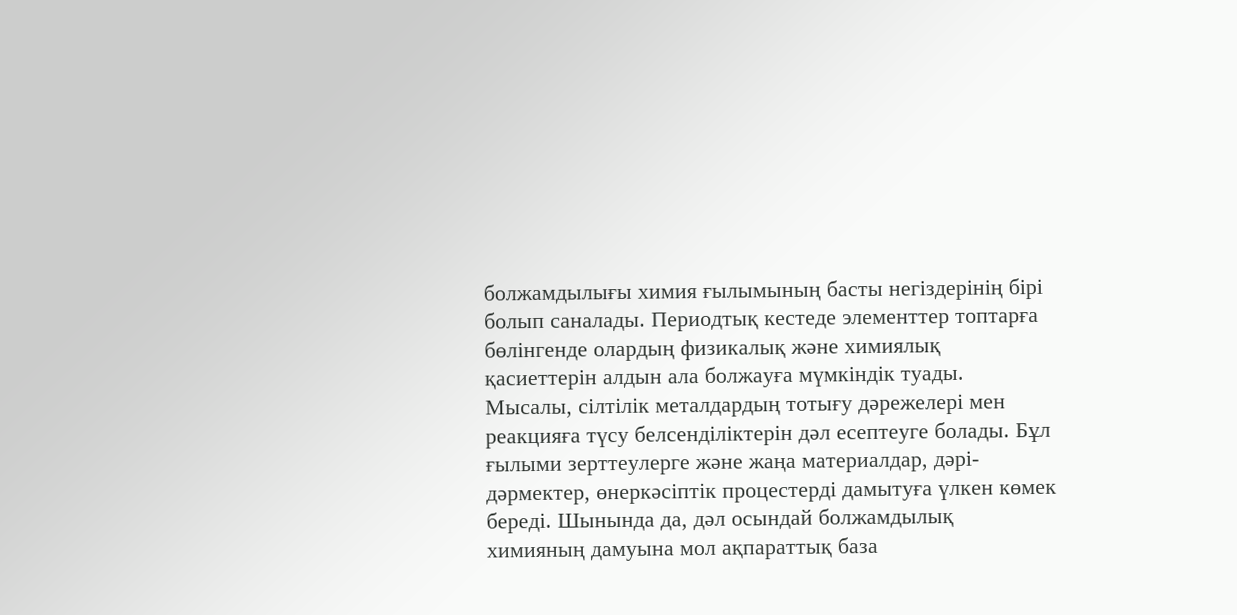болжамдылығы химия ғылымының басты негіздерінің бірі болып саналады. Периодтық кестеде элементтер топтарға бөлінгенде олардың физикалық және химиялық қасиеттерін алдын ала болжауға мүмкіндік туады. Мысалы, сілтілік металдардың тотығу дәрежелері мен реакцияға түсу белсенділіктерін дәл есептеуге болады. Бұл ғылыми зерттеулерге және жаңа материалдар, дәрі-дәрмектер, өнеркәсіптік процестерді дамытуға үлкен көмек береді. Шынында да, дәл осындай болжамдылық химияның дамуына мол ақпараттық база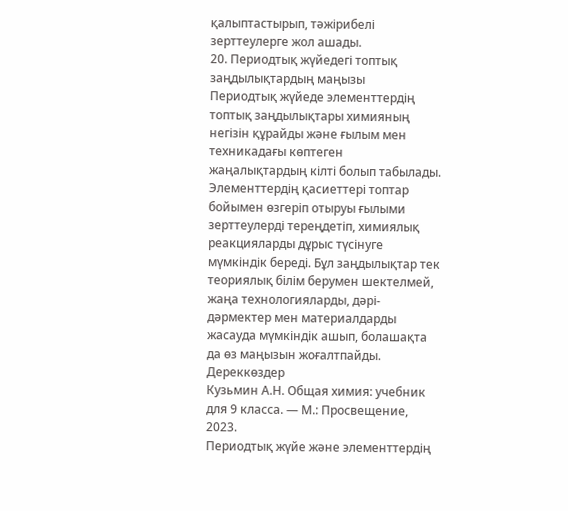қалыптастырып, тәжірибелі зерттеулерге жол ашады.
20. Периодтық жүйедегі топтық заңдылықтардың маңызы
Периодтық жүйеде элементтердің топтық заңдылықтары химияның негізін құрайды және ғылым мен техникадағы көптеген жаңалықтардың кілті болып табылады. Элементтердің қасиеттері топтар бойымен өзгеріп отыруы ғылыми зерттеулерді тереңдетіп, химиялық реакцияларды дұрыс түсінуге мүмкіндік береді. Бұл заңдылықтар тек теориялық білім берумен шектелмей, жаңа технологияларды, дәрі-дәрмектер мен материалдарды жасауда мүмкіндік ашып, болашақта да өз маңызын жоғалтпайды.
Дереккөздер
Кузьмин А.Н. Общая химия: учебник для 9 класса. — М.: Просвещение, 2023.
Периодтық жүйе және элементтердің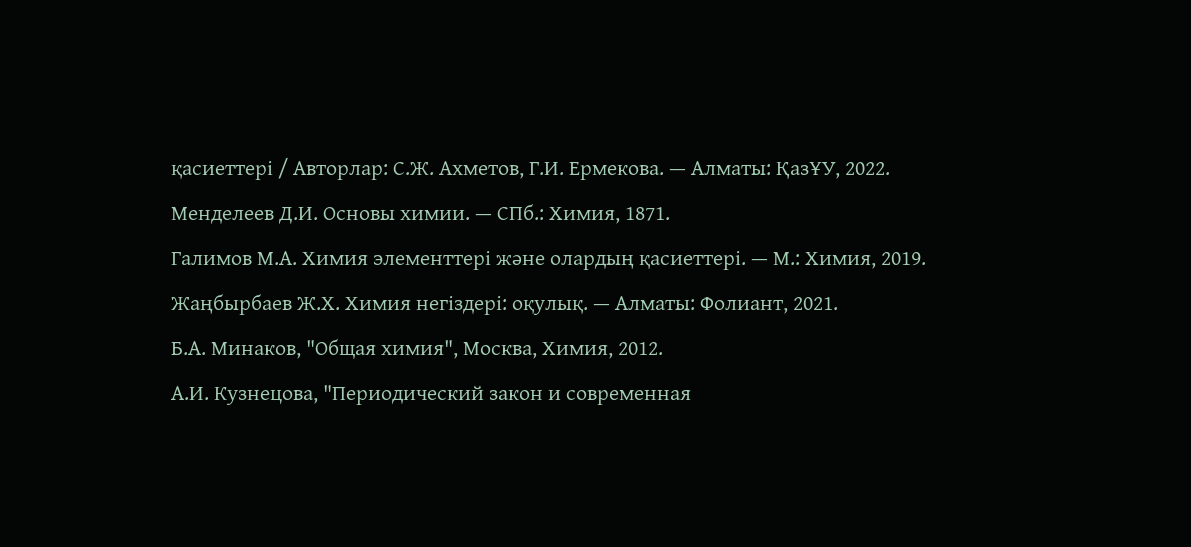қасиеттері / Авторлар: С.Ж. Ахметов, Г.И. Ермекова. — Алматы: ҚазҰУ, 2022.
Менделеев Д.И. Основы химии. — СПб.: Химия, 1871.
Галимов М.А. Химия элементтері және олардың қасиеттері. — М.: Химия, 2019.
Жаңбырбаев Ж.Х. Химия негіздері: оқулық. — Алматы: Фолиант, 2021.
Б.А. Минаков, "Общая химия", Москва, Химия, 2012.
А.И. Кузнецова, "Периодический закон и современная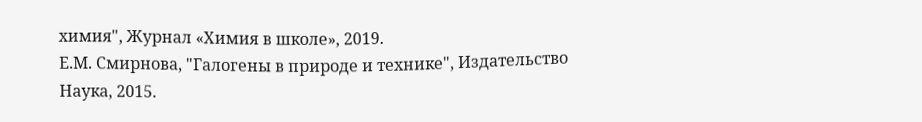химия", Журнал «Химия в школе», 2019.
Е.М. Смирнова, "Галогены в природе и технике", Издательство Наука, 2015.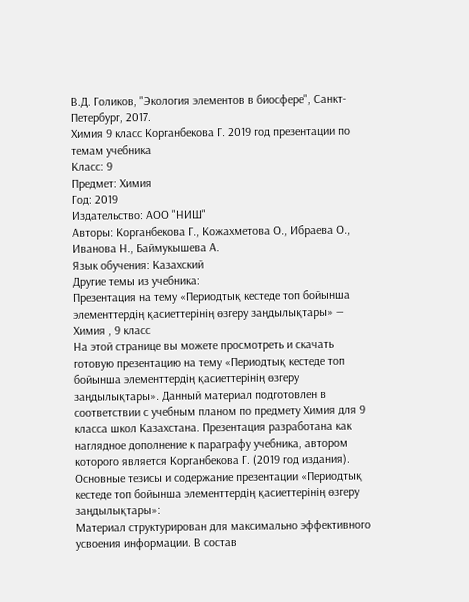В.Д. Голиков, "Экология элементов в биосфере", Санкт-Петербург, 2017.
Химия 9 класс Корганбекова Г. 2019 год презентации по темам учебника
Класс: 9
Предмет: Химия
Год: 2019
Издательство: АОО "НИШ"
Авторы: Корганбекова Г., Кожахметова О., Ибраева О., Иванова Н., Баймукышева А.
Язык обучения: Казахский
Другие темы из учебника:
Презентация на тему «Периодтық кестеде топ бойынша элементтердің қасиеттерінің өзгеру заңдылықтары» — Химия , 9 класс
На этой странице вы можете просмотреть и скачать готовую презентацию на тему «Периодтық кестеде топ бойынша элементтердің қасиеттерінің өзгеру заңдылықтары». Данный материал подготовлен в соответствии с учебным планом по предмету Химия для 9 класса школ Казахстана. Презентация разработана как наглядное дополнение к параграфу учебника, автором которого является Корганбекова Г. (2019 год издания).
Основные тезисы и содержание презентации «Периодтық кестеде топ бойынша элементтердің қасиеттерінің өзгеру заңдылықтары»:
Материал структурирован для максимально эффективного усвоения информации. В состав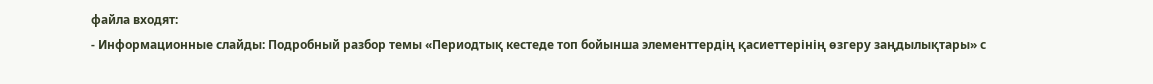файла входят:
- Информационные слайды: Подробный разбор темы «Периодтық кестеде топ бойынша элементтердің қасиеттерінің өзгеру заңдылықтары» с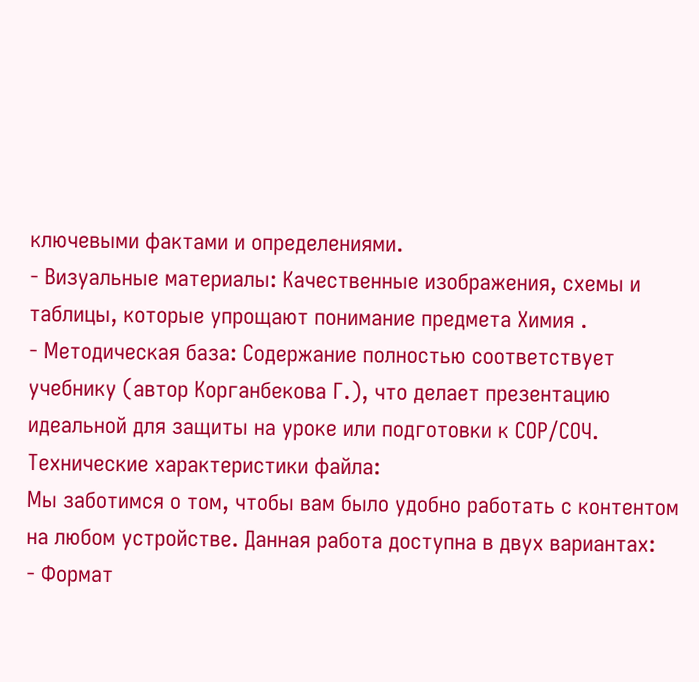ключевыми фактами и определениями.
- Визуальные материалы: Качественные изображения, схемы и таблицы, которые упрощают понимание предмета Химия .
- Методическая база: Содержание полностью соответствует учебнику (автор Корганбекова Г.), что делает презентацию идеальной для защиты на уроке или подготовки к СОР/СОЧ.
Технические характеристики файла:
Мы заботимся о том, чтобы вам было удобно работать с контентом на любом устройстве. Данная работа доступна в двух вариантах:
- Формат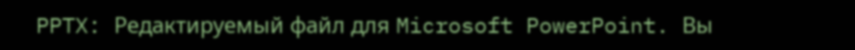PPTX: Редактируемый файл для Microsoft PowerPoint. Вы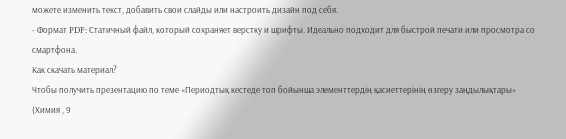можете изменить текст, добавить свои слайды или настроить дизайн под себя.
- Формат PDF: Статичный файл, который сохраняет верстку и шрифты. Идеально подходит для быстрой печати или просмотра со смартфона.
Как скачать материал?
Чтобы получить презентацию по теме «Периодтық кестеде топ бойынша элементтердің қасиеттерінің өзгеру заңдылықтары» (Химия , 9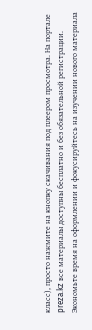класс), просто нажмите на кнопку скачивания под плеером просмотра. На портале preza.kz все материалы доступны бесплатно и без обязательной регистрации. Экономьте время на оформлении и фокусируйтесь на изучении нового материала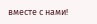вместе с нами!